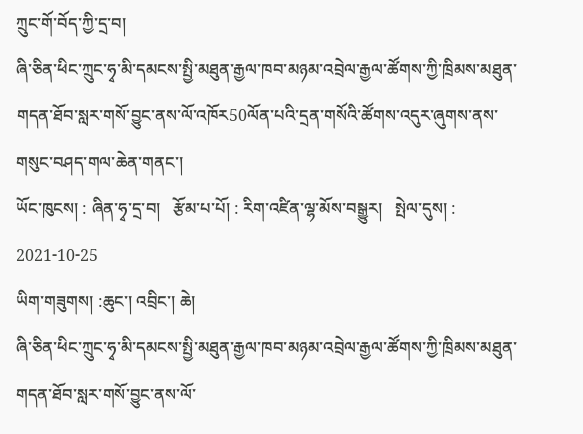ཀྲུང་གོ་བོད་ཀྱི་དྲ་བ།
ཞི་ཅིན་ཕིང་ཀྲུང་ཧྭ་མི་དམངས་སྤྱི་མཐུན་རྒྱལ་ཁབ་མཉམ་འབྲེལ་རྒྱལ་ཚོགས་ཀྱི་ཁྲིམས་མཐུན་གདན་ཐོབ་སླར་གསོ་བྱུང་ནས་ལོ་འཁོར50ལོན་པའི་དྲན་གསོའི་ཚོགས་འདུར་ཞུགས་ནས་གསུང་བཤད་གལ་ཆེན་གནང་།
ཡོང་ཁུངས། : ཞིན་ཧྭ་དྲ་བ།   རྩོམ་པ་པོ། : རིག་འཛིན་ལྷ་མོས་བསྒྱུར།   སྤེལ་དུས། : 2021-10-25
ཡིག་གཟུགས། :ཆུང་། འབྲིང་། ཆེ།
ཞི་ཅིན་ཕིང་ཀྲུང་ཧྭ་མི་དམངས་སྤྱི་མཐུན་རྒྱལ་ཁབ་མཉམ་འབྲེལ་རྒྱལ་ཚོགས་ཀྱི་ཁྲིམས་མཐུན་གདན་ཐོབ་སླར་གསོ་བྱུང་ནས་ལོ་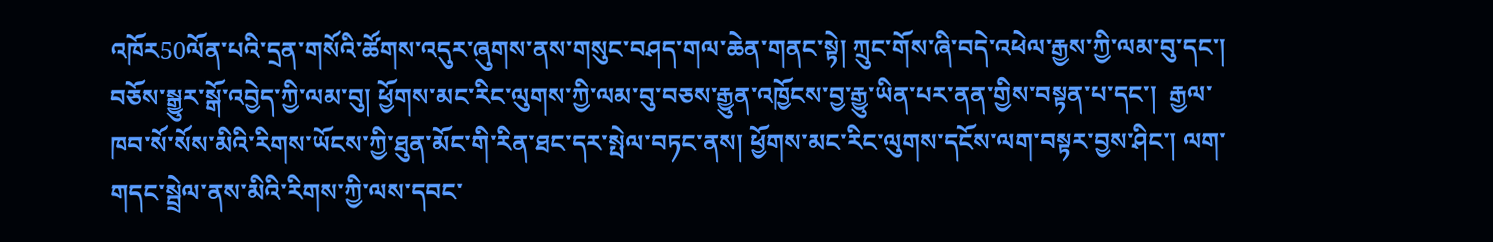འཁོར50ལོན་པའི་དྲན་གསོའི་ཚོགས་འདུར་ཞུགས་ནས་གསུང་བཤད་གལ་ཆེན་གནང་སྟེ། ཀྲུང་གོས་ཞི་བདེ་འཕེལ་རྒྱས་ཀྱི་ལམ་བུ་དང་། བཅོས་སྒྱུར་སྒོ་འབྱེད་ཀྱི་ལམ་བུ། ཕྱོགས་མང་རིང་ལུགས་ཀྱི་ལམ་བུ་བཅས་རྒྱུན་འཁྱོངས་བྱ་རྒྱུ་ཡིན་པར་ནན་གྱིས་བསྟན་པ་དང་།  རྒྱལ་ཁབ་སོ་སོས་མིའི་རིགས་ཡོངས་ཀྱི་ཐུན་མོང་གི་རིན་ཐང་དར་སྤེལ་བཏང་ནས། ཕྱོགས་མང་རིང་ལུགས་དངོས་ལག་བསྟར་བྱས་ཤིང་། ལག་གདང་སྦྲེལ་ནས་མིའི་རིགས་ཀྱི་ལས་དབང་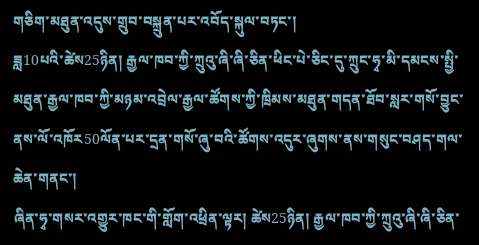གཅིག་མཐུན་འདུས་གྲུབ་བསྐྲུན་པར་འབོད་སྐུལ་བཏང་།
ཟླ10པའི་ཚེས25ཉིན། རྒྱལ་ཁབ་ཀྱི་ཀྲུའུ་ཞི་ཞི་ཅིན་ཕིང་པེ་ཅིང་དུ་ཀྲུང་ཧྭ་མི་དམངས་སྤྱི་མཐུན་རྒྱལ་ཁབ་ཀྱི་མཉམ་འབྲེལ་རྒྱལ་ཚོགས་ཀྱི་ཁྲིམས་མཐུན་གདན་ཐོབ་སླར་གསོ་བྱུང་ནས་ལོ་འཁོར50ལོན་པར་དྲན་གསོ་ཞུ་བའི་ཚོགས་འདུར་ཞུགས་ནས་གསུང་བཤད་གལ་ཆེན་གནང་།
ཞིན་ཧྭ་གསར་འགྱུར་ཁང་གི་གློག་འཕྲིན་ལྟར། ཚེས25ཉིན། རྒྱལ་ཁབ་ཀྱི་ཀྲུའུ་ཞི་ཞི་ཅིན་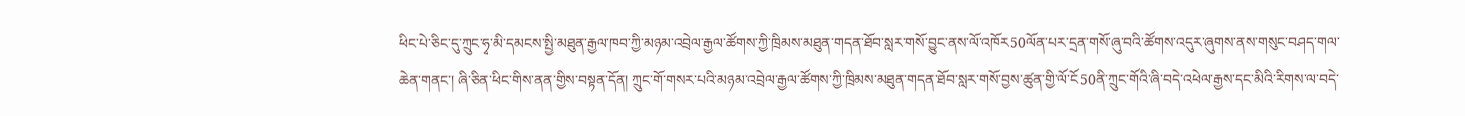ཕིང་པེ་ཅིང་དུ་ཀྲུང་ཧྭ་མི་དམངས་སྤྱི་མཐུན་རྒྱལ་ཁབ་ཀྱི་མཉམ་འབྲེལ་རྒྱལ་ཚོགས་ཀྱི་ཁྲིམས་མཐུན་གདན་ཐོབ་སླར་གསོ་བྱུང་ནས་ལོ་འཁོར50ལོན་པར་དྲན་གསོ་ཞུ་བའི་ཚོགས་འདུར་ཞུགས་ནས་གསུང་བཤད་གལ་ཆེན་གནང་། ཞི་ཅིན་ཕིང་གིས་ནན་གྱིས་བསྟན་དོན། ཀྲུང་གོ་གསར་པའི་མཉམ་འབྲེལ་རྒྱལ་ཚོགས་ཀྱི་ཁྲིམས་མཐུན་གདན་ཐོབ་སླར་གསོ་བྱས་ཚུན་གྱི་ལོ་ངོ50ནི་ཀྲུང་གོའི་ཞི་བདེ་འཕེལ་རྒྱས་དང་མིའི་རིགས་ལ་བདེ་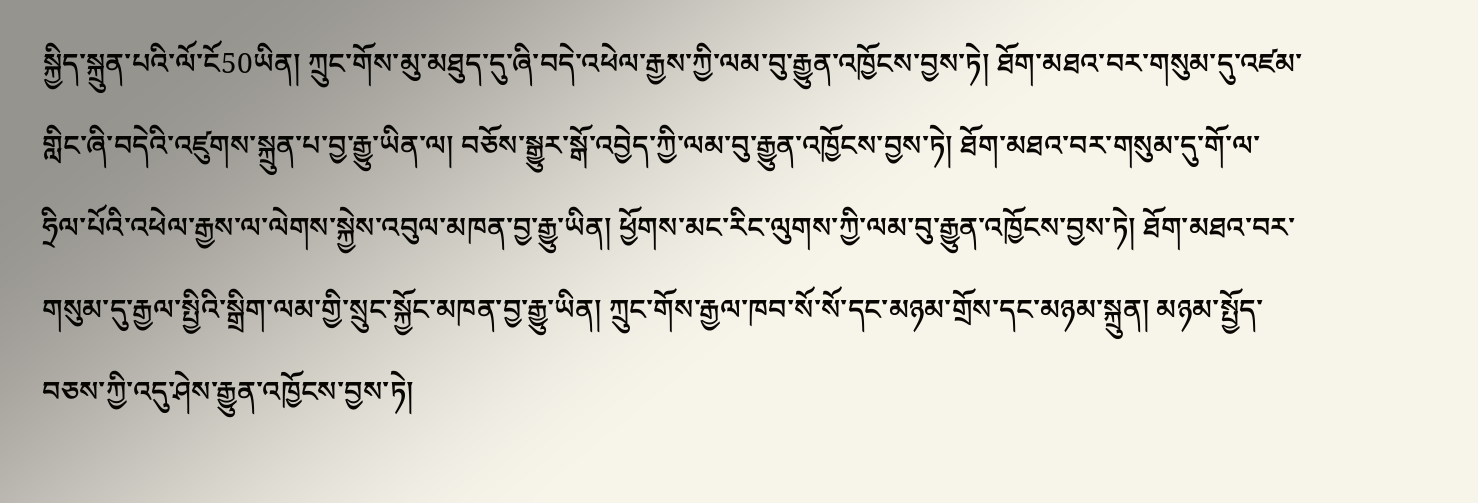སྐྱིད་སྐྲུན་པའི་ལོ་ངོ50ཡིན། ཀྲུང་གོས་མུ་མཐུད་དུ་ཞི་བདེ་འཕེལ་རྒྱས་ཀྱི་ལམ་བུ་རྒྱུན་འཁྱོངས་བྱས་ཏེ། ཐོག་མཐའ་བར་གསུམ་དུ་འཛམ་གླིང་ཞི་བདེའི་འཛུགས་སྐྲུན་པ་བྱ་རྒྱུ་ཡིན་ལ། བཅོས་སྒྱུར་སྒོ་འབྱེད་ཀྱི་ལམ་བུ་རྒྱུན་འཁྱོངས་བྱས་ཏེ། ཐོག་མཐའ་བར་གསུམ་དུ་གོ་ལ་ཧྲིལ་པོའི་འཕེལ་རྒྱས་ལ་ལེགས་སྐྱེས་འབུལ་མཁན་བྱ་རྒྱུ་ཡིན། ཕྱོགས་མང་རིང་ལུགས་ཀྱི་ལམ་བུ་རྒྱུན་འཁྱོངས་བྱས་ཏེ། ཐོག་མཐའ་བར་གསུམ་དུ་རྒྱལ་སྤྱིའི་སྒྲིག་ལམ་གྱི་སྲུང་སྐྱོང་མཁན་བྱ་རྒྱུ་ཡིན། ཀྲུང་གོས་རྒྱལ་ཁབ་སོ་སོ་དང་མཉམ་གྲོས་དང་མཉམ་སྐྲུན། མཉམ་སྤྱོད་བཅས་ཀྱི་འདུ་ཤེས་རྒྱུན་འཁྱོངས་བྱས་ཏེ།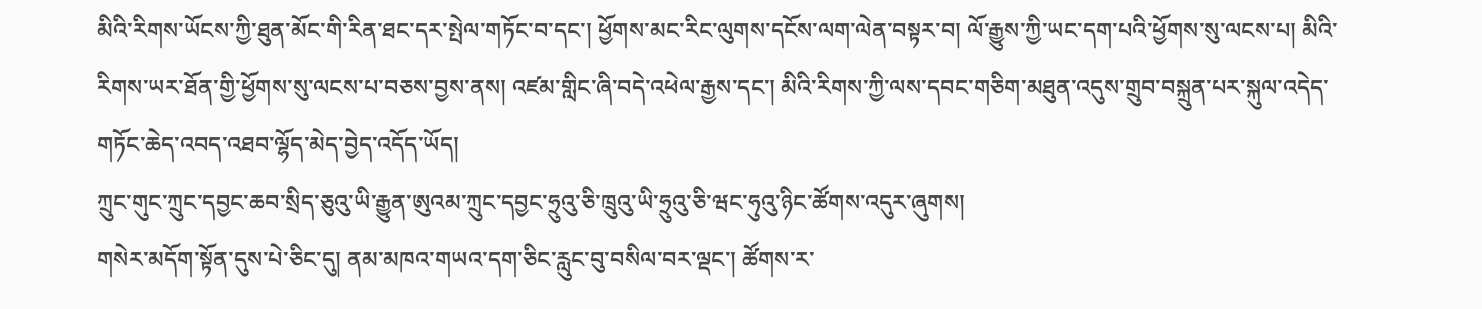མིའི་རིགས་ཡོངས་ཀྱི་ཐུན་མོང་གི་རིན་ཐང་དར་སྤེལ་གཏོང་བ་དང་། ཕྱོགས་མང་རིང་ལུགས་དངོས་ལག་ལེན་བསྟར་བ། ལོ་རྒྱུས་ཀྱི་ཡང་དག་པའི་ཕྱོགས་སུ་ལངས་པ། མིའི་རིགས་ཡར་ཐོན་གྱི་ཕྱོགས་སུ་ལངས་པ་བཅས་བྱས་ནས། འཛམ་གླིང་ཞི་བདེ་འཕེལ་རྒྱས་དང་། མིའི་རིགས་ཀྱི་ལས་དབང་གཅིག་མཐུན་འདུས་གྲུབ་བསྐྲུན་པར་སྐུལ་འདེད་གཏོང་ཆེད་འབད་འཐབ་ལྷོད་མེད་བྱེད་འདོད་ཡོད།
ཀྲུང་གུང་ཀྲུང་དབྱང་ཆབ་སྲིད་ཅུའུ་ཡི་རྒྱུན་ཨུའམ་ཀྲུང་དབྱང་ཧྲུའུ་ཅི་ཁྲུའུ་ཡི་ཧྲུའུ་ཅི་ཝང་ཧུའུ་ཉིང་ཚོགས་འདུར་ཞུགས།
གསེར་མདོག་སྟོན་དུས་པེ་ཅིང་དུ། ནམ་མཁའ་གཡའ་དག་ཅིང་རླུང་བུ་བསིལ་བར་ལྡང་། ཚོགས་ར་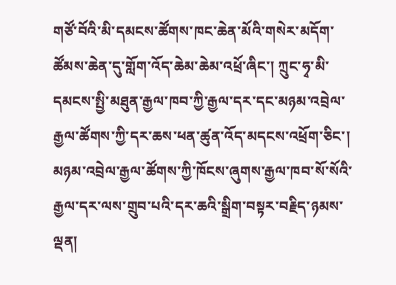གཙོ་བོའི་མི་དམངས་ཚོགས་ཁང་ཆེན་མོའི་གསེར་མདོག་ཚོམས་ཆེན་དུ་གློག་འོད་ཆེམ་ཆེམ་འཕྲོ་ཞིང་། ཀྲུང་ཧྭ་མི་དམངས་སྤྱི་མཐུན་རྒྱལ་ཁབ་ཀྱི་རྒྱལ་དར་དང་མཉམ་འབྲེལ་རྒྱལ་ཚོགས་ཀྱི་དར་ཆས་ཕན་ཚུན་འོད་མདངས་འཕྲོག་ཅིང་། མཉམ་འབྲེལ་རྒྱལ་ཚོགས་ཀྱི་ཁོངས་ཞུགས་རྒྱལ་ཁབ་སོ་སོའི་རྒྱལ་དར་ལས་གྲུབ་པའི་དར་ཆའི་སྒྲིག་བསྟར་བརྗིད་ཉམས་ལྡན།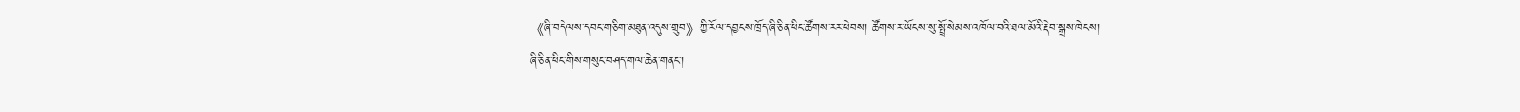《ཞི་བདེལས་དབང་གཅིག་མཐུན་འདུས་གྲུབ》ཀྱི་རོལ་དབྱངས་ཁྲོད་ཞི་ཅིན་ཕིང་ཚོགས་རར་ཕེབས། ཚོགས་ར་ཡོངས་སུ་སྤྲོ་སེམས་འཁོལ་བའི་ཐལ་མོའི་རྡེབ་སྒྲས་ཁེངས།
ཞི་ཅིན་ཕིང་གིས་གསུང་བཤད་གལ་ཆེན་གནང་།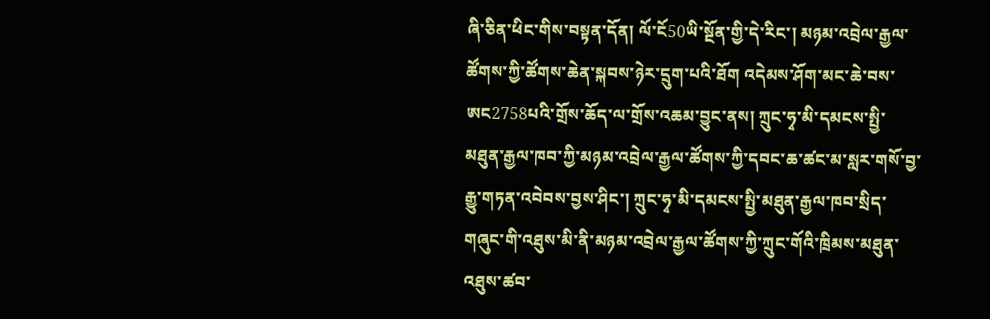ཞི་ཅིན་ཕིང་གིས་བསྟན་དོན། ལོ་ངོ50ཡི་སྔོན་གྱི་དེ་རིང་། མཉམ་འབྲེལ་རྒྱལ་ཚོགས་ཀྱི་ཚོགས་ཆེན་སྐབས་ཉེར་དྲུག་པའི་ཐོག འདེམས་ཤོག་མང་ཆེ་བས་ཨང2758པའི་གྲོས་ཆོད་ལ་གྲོས་འཆམ་བྱུང་ནས། ཀྲུང་ཧྭ་མི་དམངས་སྤྱི་མཐུན་རྒྱལ་ཁབ་ཀྱི་མཉམ་འབྲེལ་རྒྱལ་ཚོགས་ཀྱི་དབང་ཆ་ཚང་མ་སླར་གསོ་བྱ་རྒྱུ་གཏན་འབེབས་བྱས་ཤིང་། ཀྲུང་ཧྭ་མི་དམངས་སྤྱི་མཐུན་རྒྱལ་ཁབ་སྲིད་གཞུང་གི་འཐུས་མི་ནི་མཉམ་འབྲེལ་རྒྱལ་ཚོགས་ཀྱི་ཀྲུང་གོའི་ཁྲིམས་མཐུན་འཐུས་ཚབ་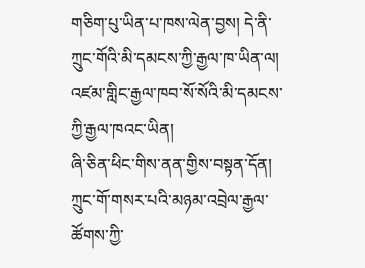གཅིག་པུ་ཡིན་པ་ཁས་ལེན་བྱས། དེ་ནི་ཀྲུང་གོའི་མི་དམངས་ཀྱི་རྒྱལ་ཁ་ཡིན་ལ། འཛམ་གླིང་རྒྱལ་ཁབ་སོ་སོའི་མི་དམངས་ཀྱི་རྒྱལ་ཁའང་ཡིན།
ཞི་ཅིན་ཕིང་གིས་ནན་གྱིས་བསྟན་དོན། ཀྲུང་གོ་གསར་པའི་མཉམ་འབྲེལ་རྒྱལ་ཚོགས་ཀྱི་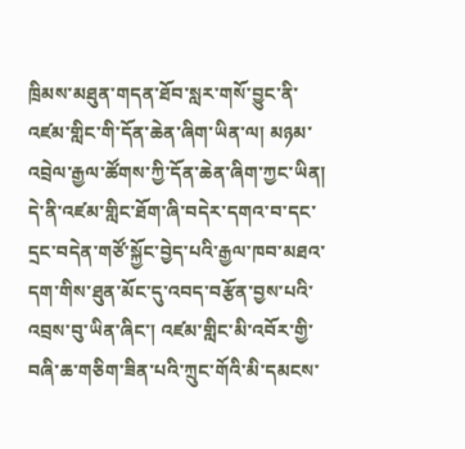ཁྲིམས་མཐུན་གདན་ཐོབ་སླར་གསོ་བྱུང་ནི་འཛམ་གླིང་གི་དོན་ཆེན་ཞིག་ཡིན་ལ། མཉམ་འབྲེལ་རྒྱལ་ཚོགས་ཀྱི་དོན་ཆེན་ཞིག་ཀྱང་ཡིན། དེ་ནི་འཛམ་གླིང་ཐོག་ཞི་བདེར་དགའ་བ་དང་དྲང་བདེན་གཙོ་སྐྱོང་བྱེད་པའི་རྒྱལ་ཁབ་མཐའ་དག་གིས་ཐུན་མོང་དུ་འབད་བརྩོན་བྱས་པའི་འབྲས་བུ་ཡིན་ཞིང་། འཛམ་གླིང་མི་འབོར་གྱི་བཞི་ཆ་གཅིག་ཟིན་པའི་ཀྲུང་གོའི་མི་དམངས་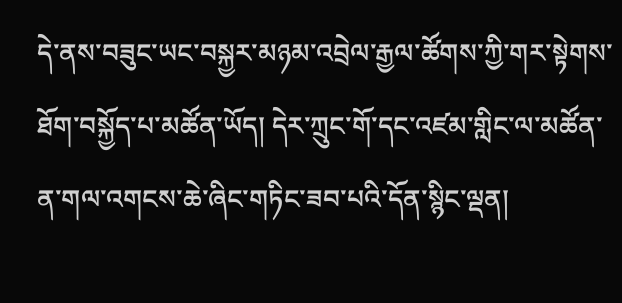དེ་ནས་བཟུང་ཡང་བསྐྱར་མཉམ་འབྲེལ་རྒྱལ་ཚོགས་ཀྱི་གར་སྟེགས་ཐོག་བསྐྱོད་པ་མཚོན་ཡོད། དེར་ཀྲུང་གོ་དང་འཛམ་གླིང་ལ་མཚོན་ན་གལ་འགངས་ཆེ་ཞིང་གཏིང་ཟབ་པའི་དོན་སྙིང་ལྡན།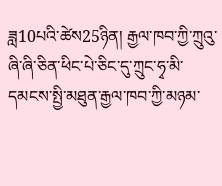ཟླ10པའི་ཚེས25ཉིན། རྒྱལ་ཁབ་ཀྱི་ཀྲུའུ་ཞི་ཞི་ཅིན་ཕིང་པེ་ཅིང་དུ་ཀྲུང་ཧྭ་མི་དམངས་སྤྱི་མཐུན་རྒྱལ་ཁབ་ཀྱི་མཉམ་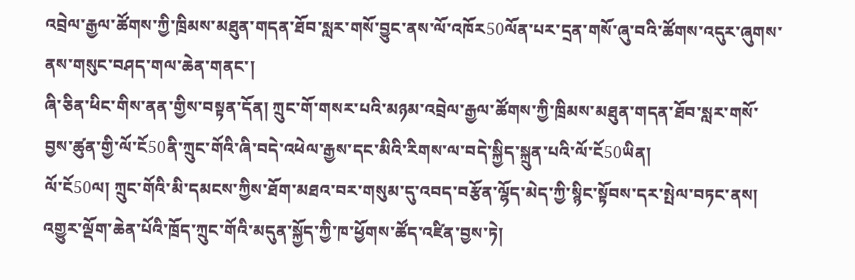འབྲེལ་རྒྱལ་ཚོགས་ཀྱི་ཁྲིམས་མཐུན་གདན་ཐོབ་སླར་གསོ་བྱུང་ནས་ལོ་འཁོར50ལོན་པར་དྲན་གསོ་ཞུ་བའི་ཚོགས་འདུར་ཞུགས་ནས་གསུང་བཤད་གལ་ཆེན་གནང་།
ཞི་ཅིན་ཕིང་གིས་ནན་གྱིས་བསྟན་དོན། ཀྲུང་གོ་གསར་པའི་མཉམ་འབྲེལ་རྒྱལ་ཚོགས་ཀྱི་ཁྲིམས་མཐུན་གདན་ཐོབ་སླར་གསོ་བྱས་ཚུན་གྱི་ལོ་ངོ50ནི་ཀྲུང་གོའི་ཞི་བདེ་འཕེལ་རྒྱས་དང་མིའི་རིགས་ལ་བདེ་སྐྱིད་སྐྲུན་པའི་ལོ་ངོ50ཡིན།
ལོ་ངོ50ལ། ཀྲུང་གོའི་མི་དམངས་ཀྱིས་ཐོག་མཐའ་བར་གསུམ་དུ་འབད་བརྩོན་ལྷོད་མེད་ཀྱི་སྙིང་སྟོབས་དར་སྤེལ་བཏང་ནས། འགྱུར་ལྡོག་ཆེན་པོའི་ཁྲོད་ཀྲུང་གོའི་མདུན་སྐྱོད་ཀྱི་ཁ་ཕྱོགས་ཚོད་འཛིན་བྱས་ཏེ།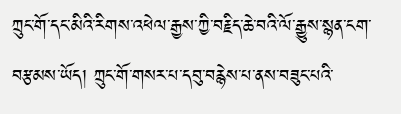ཀྲུང་གོ་དང་མིའི་རིགས་འཕེལ་རྒྱས་ཀྱི་བརྗིད་ཆེ་བའི་ལོ་རྒྱུས་སྙན་ངག་བརྩམས་ཡོད། ཀྲུང་གོ་གསར་པ་དབུ་བརྙེས་པ་ནས་བཟུང་པའི་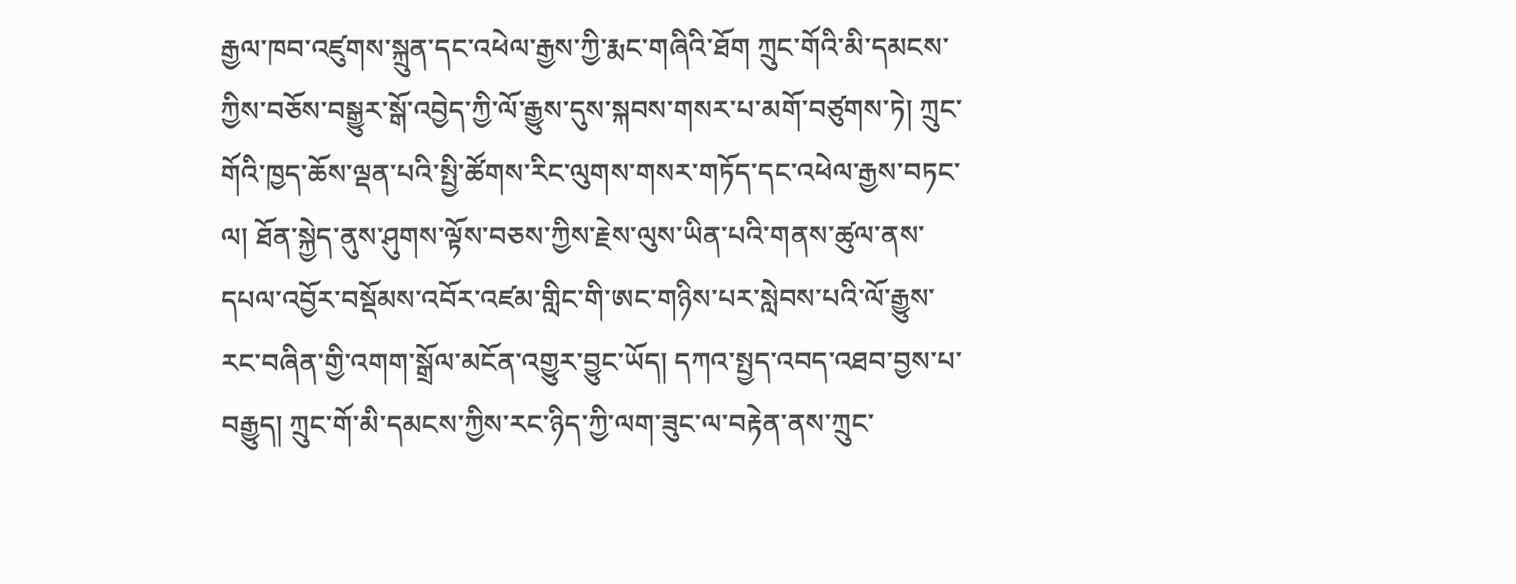རྒྱལ་ཁབ་འཛུགས་སྐྲུན་དང་འཕེལ་རྒྱས་ཀྱི་རྨང་གཞིའི་ཐོག ཀྲུང་གོའི་མི་དམངས་ཀྱིས་བཅོས་བསྒྱུར་སྒོ་འབྱེད་ཀྱི་ལོ་རྒྱུས་དུས་སྐབས་གསར་པ་མགོ་བཙུགས་ཏེ། ཀྲུང་གོའི་ཁྱད་ཆོས་ལྡན་པའི་སྤྱི་ཚོགས་རིང་ལུགས་གསར་གཏོད་དང་འཕེལ་རྒྱས་བཏང་ལ། ཐོན་སྐྱེད་ནུས་ཤུགས་ལྟོས་བཅས་ཀྱིས་རྗེས་ལུས་ཡིན་པའི་གནས་ཚུལ་ནས་དཔལ་འབྱོར་བསྡོམས་འབོར་འཛམ་གླིང་གི་ཨང་གཉིས་པར་སླེབས་པའི་ལོ་རྒྱུས་རང་བཞིན་གྱི་འགག་སྒྲོལ་མངོན་འགྱུར་བྱུང་ཡོད། དཀའ་སྤྱད་འབད་འཐབ་བྱས་པ་བརྒྱུད། ཀྲུང་གོ་མི་དམངས་ཀྱིས་རང་ཉིད་ཀྱི་ལག་ཟུང་ལ་བརྟེན་ནས་ཀྲུང་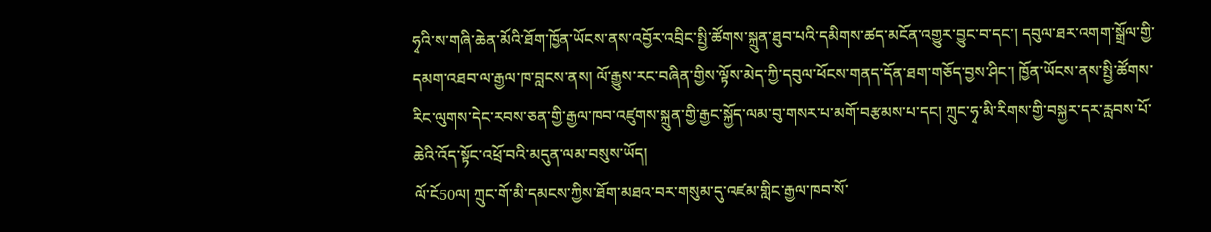ཧྭའི་ས་གཞི་ཆེན་མོའི་ཐོག་ཁྱོན་ཡོངས་ནས་འབྱོར་འབྲིང་སྤྱི་ཚོགས་སྐྲུན་ཐུབ་པའི་དམིགས་ཚད་མངོན་འགྱུར་བྱུང་བ་དང་། དབུལ་ཐར་འགག་སྒྲོལ་གྱི་དམག་འཐབ་ལ་རྒྱལ་ཁ་བླངས་ནས། ལོ་རྒྱུས་རང་བཞིན་གྱིས་ལྟོས་མེད་ཀྱི་དབུལ་ཕོངས་གནད་དོན་ཐག་གཅོད་བྱས་ཤིང་། ཁྱོན་ཡོངས་ནས་སྤྱི་ཚོགས་རིང་ལུགས་དེང་རབས་ཅན་གྱི་རྒྱལ་ཁབ་འཛུགས་སྐྲུན་གྱི་རྒྱང་སྐྱོད་ལམ་བུ་གསར་པ་མགོ་བརྩམས་པ་དང། ཀྲུང་ཧྭ་མི་རིགས་གྱི་བསྐྱར་དར་རླབས་པོ་ཆེའི་འོད་སྟོང་འཕྲོ་བའི་མདུན་ལམ་བསུས་ཡོད།
ལོ་ངོ50ལ། ཀྲུང་གོ་མི་དམངས་ཀྱིས་ཐོག་མཐའ་བར་གསུམ་དུ་འཛམ་གླིང་རྒྱལ་ཁབ་སོ་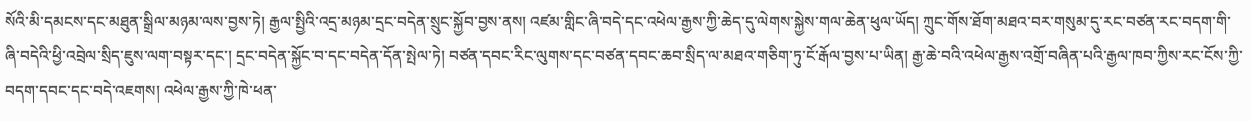སོའི་མི་དམངས་དང་མཐུན་སྒྲིལ་མཉམ་ལས་བྱས་ཏེ། རྒྱལ་སྤྱིའི་འདྲ་མཉམ་དྲང་བདེན་སྲུང་སྐྱོབ་བྱས་ནས། འཛམ་གླིང་ཞི་བདེ་དང་འཕེལ་རྒྱས་ཀྱི་ཆེད་དུ་ལེགས་སྐྱེས་གལ་ཆེན་ཕུལ་ཡོད། ཀྲུང་གོས་ཐོག་མཐའ་བར་གསུམ་དུ་རང་བཙན་རང་བདག་གི་ཞི་བདེའི་ཕྱི་འབྲེལ་སྲིད་ཇུས་ལག་བསྟར་དང་། དྲང་བདེན་སྐྱོང་བ་དང་བདེན་དོན་སྤེལ་ཏེ། བཙན་དབང་རིང་ལུགས་དང་བཙན་དབང་ཆབ་སྲིད་ལ་མཐའ་གཅིག་ཏུ་ངོ་རྒོལ་བྱས་པ་ཡིན། རྒྱ་ཆེ་བའི་འཕེལ་རྒྱས་འགྲོ་བཞིན་པའི་རྒྱལ་ཁབ་ཀྱིས་རང་ངོས་ཀྱི་བདག་དབང་དང་བདེ་འཇགས། འཕེལ་རྒྱས་ཀྱི་ཁེ་ཕན་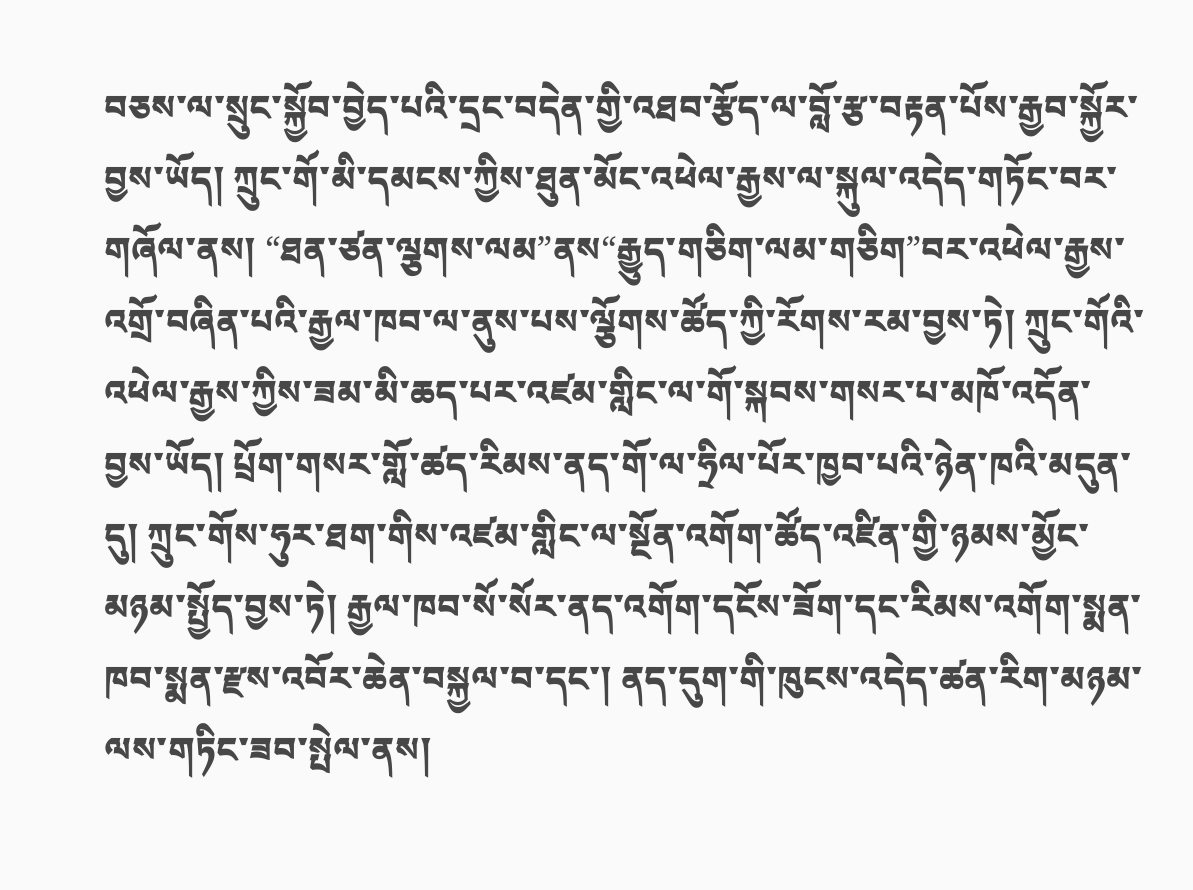བཅས་ལ་སྲུང་སྐྱོབ་བྱེད་པའི་དྲང་བདེན་གྱི་འཐབ་རྩོད་ལ་བློ་རྩ་བརྟན་པོས་རྒྱབ་སྐྱོར་བྱས་ཡོད། ཀྲུང་གོ་མི་དམངས་ཀྱིས་ཐུན་མོང་འཕེལ་རྒྱས་ལ་སྐུལ་འདེད་གཏོང་བར་གཞོལ་ནས། “ཐན་ཙན་ལྕགས་ལམ”ནས“རྒྱུད་གཅིག་ལམ་གཅིག”བར་འཕེལ་རྒྱས་འགྲོ་བཞིན་པའི་རྒྱལ་ཁབ་ལ་ནུས་པས་ལྕོགས་ཚོད་ཀྱི་རོགས་རམ་བྱས་ཏེ། ཀྲུང་གོའི་འཕེལ་རྒྱས་ཀྱིས་ཟམ་མི་ཆད་པར་འཛམ་གླིང་ལ་གོ་སྐབས་གསར་པ་མཁོ་འདོན་བྱས་ཡོད། པྲོག་གསར་གློ་ཚད་རིམས་ནད་གོ་ལ་ཧྲིལ་པོར་ཁྱབ་པའི་ཉེན་ཁའི་མདུན་དུ། ཀྲུང་གོས་ཧུར་ཐག་གིས་འཛམ་གླིང་ལ་སྔོན་འགོག་ཚོད་འཛིན་གྱི་ཉམས་མྱོང་མཉམ་སྤྱོད་བྱས་ཏེ། རྒྱལ་ཁབ་སོ་སོར་ནད་འགོག་དངོས་ཟོག་དང་རིམས་འགོག་སྨན་ཁབ་སྨན་རྫས་འབོར་ཆེན་བསྐྱལ་བ་དང་། ནད་དུག་གི་ཁུངས་འདེད་ཚན་རིག་མཉམ་ལས་གཏིང་ཟབ་སྤེལ་ནས།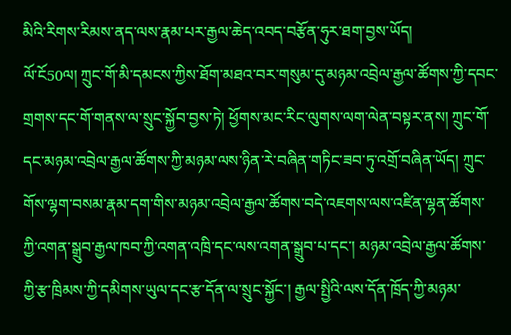མིའི་རིགས་རིམས་ནད་ལས་རྣམ་པར་རྒྱལ་ཆེད་འབད་བརྩོན་ཧུར་ཐག་བྱས་ཡོད།
ལོ་ངོ50ལ། ཀྲུང་གོ་མི་དམངས་ཀྱིས་ཐོག་མཐའ་བར་གསུམ་དུ་མཉམ་འབྲེལ་རྒྱལ་ཚོགས་ཀྱི་དབང་གྲགས་དང་གོ་གནས་ལ་སྲུང་སྐྱོབ་བྱས་ཏེ། ཕྱོགས་མང་རིང་ལུགས་ལག་ལེན་བསྟར་ནས། ཀྲུང་གོ་དང་མཉམ་འབྲེལ་རྒྱལ་ཚོགས་ཀྱི་མཉམ་ལས་ཉིན་རེ་བཞིན་གཏིང་ཟབ་ཏུ་འགྲོ་བཞིན་ཡོད། ཀྲུང་གོས་ལྷག་བསམ་རྣམ་དག་གིས་མཉམ་འབྲེལ་རྒྱལ་ཚོགས་བདེ་འཇགས་ལས་འཛིན་ལྷན་ཚོགས་ཀྱི་འགན་སྒྲུབ་རྒྱལ་ཁབ་ཀྱི་འགན་འཁྲི་དང་ལས་འགན་སྒྲུབ་པ་དང་། མཉམ་འབྲེལ་རྒྱལ་ཚོགས་ཀྱི་རྩ་ཁྲིམས་ཀྱི་དམིགས་ཡུལ་དང་རྩ་དོན་ལ་སྲུང་སྐྱོང་། རྒྱལ་སྤྱིའི་ལས་དོན་ཁྲོད་ཀྱི་མཉམ་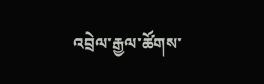འབྲེལ་རྒྱལ་ཚོགས་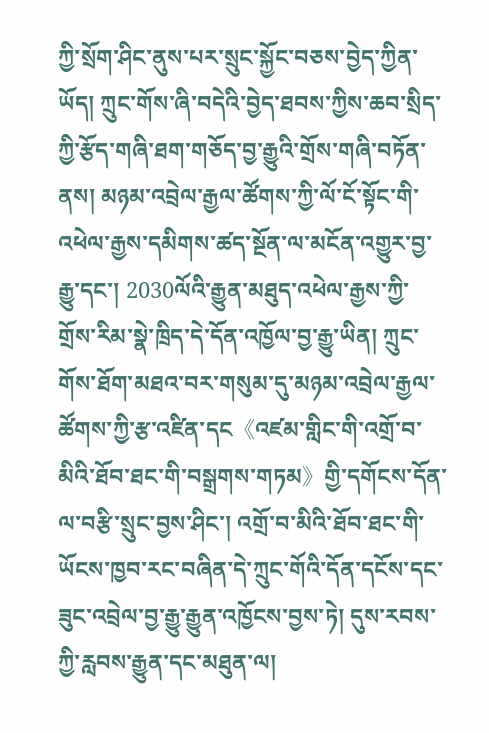ཀྱི་སྲོག་ཤིང་ནུས་པར་སྲུང་སྐྱོང་བཅས་བྱེད་ཀྱིན་ཡོད། ཀྲུང་གོས་ཞི་བདེའི་བྱེད་ཐབས་ཀྱིས་ཆབ་སྲིད་ཀྱི་རྩོད་གཞི་ཐག་གཅོད་བྱ་རྒྱུའི་གྲོས་གཞི་བཏོན་ནས། མཉམ་འབྲེལ་རྒྱལ་ཚོགས་ཀྱི་ལོ་ངོ་སྟོང་གི་འཕེལ་རྒྱས་དམིགས་ཚད་སྔོན་ལ་མངོན་འགྱུར་བྱ་རྒྱུ་དང་། 2030ལོའི་རྒྱུན་མཐུད་འཕེལ་རྒྱས་ཀྱི་གྲོས་རིམ་སྣེ་ཁྲིད་དེ་དོན་འཁྱོལ་བྱ་རྒྱུ་ཡིན། ཀྲུང་གོས་ཐོག་མཐའ་བར་གསུམ་དུ་མཉམ་འབྲེལ་རྒྱལ་ཚོགས་ཀྱི་རྩ་འཛིན་དང《འཛམ་གླིང་གི་འགྲོ་བ་མིའི་ཐོབ་ཐང་གི་བསྒྲགས་གཏམ》གྱི་དགོངས་དོན་ལ་བརྩི་སྲུང་བྱས་ཤིང་། འགྲོ་བ་མིའི་ཐོབ་ཐང་གི་ཡོངས་ཁྱབ་རང་བཞིན་དེ་ཀྲུང་གོའི་དོན་དངོས་དང་ཟུང་འབྲེལ་བྱ་རྒྱུ་རྒྱུན་འཁྱོངས་བྱས་ཏེ། དུས་རབས་ཀྱི་རླབས་རྒྱུན་དང་མཐུན་ལ།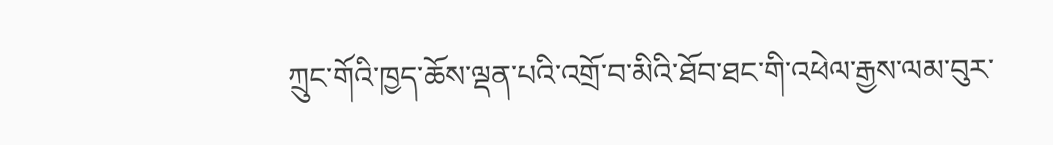ཀྲུང་གོའི་ཁྱད་ཆོས་ལྡན་པའི་འགྲོ་བ་མིའི་ཐོབ་ཐང་གི་འཕེལ་རྒྱས་ལམ་བུར་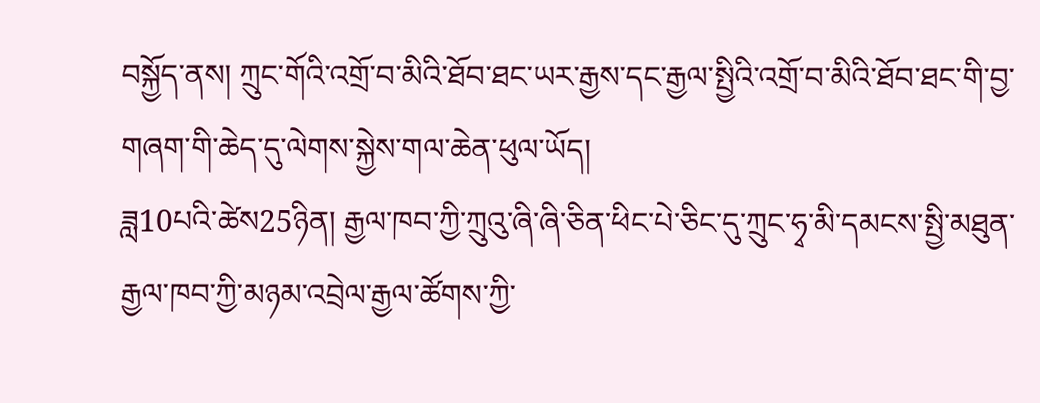བསྐྱོད་ནས། ཀྲུང་གོའི་འགྲོ་བ་མིའི་ཐོབ་ཐང་ཡར་རྒྱས་དང་རྒྱལ་སྤྱིའི་འགྲོ་བ་མིའི་ཐོབ་ཐང་གི་བྱ་གཞག་གི་ཆེད་དུ་ལེགས་སྐྱེས་གལ་ཆེན་ཕུལ་ཡོད།
ཟླ10པའི་ཚེས25ཉིན། རྒྱལ་ཁབ་ཀྱི་ཀྲུའུ་ཞི་ཞི་ཅིན་ཕིང་པེ་ཅིང་དུ་ཀྲུང་ཧྭ་མི་དམངས་སྤྱི་མཐུན་རྒྱལ་ཁབ་ཀྱི་མཉམ་འབྲེལ་རྒྱལ་ཚོགས་ཀྱི་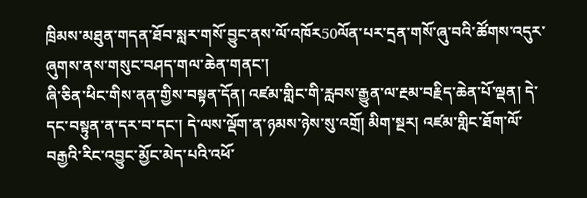ཁྲིམས་མཐུན་གདན་ཐོབ་སླར་གསོ་བྱུང་ནས་ལོ་འཁོར50ལོན་པར་དྲན་གསོ་ཞུ་བའི་ཚོགས་འདུར་ཞུགས་ནས་གསུང་བཤད་གལ་ཆེན་གནང་།
ཞི་ཅིན་ཕིང་གིས་ནན་གྱིས་བསྟན་དོན། འཛམ་གླིང་གི་རླབས་རྒྱུན་ལ་རྔམ་བརྗིད་ཆེན་པོ་ལྡན། དེ་དང་བསྟུན་ན་དར་བ་དང་། དེ་ལས་ལྡོག་ན་ཉམས་ཉེས་སུ་འགྲོ། མིག་སྔར། འཛམ་གླིང་ཐོག་ལོ་བརྒྱའི་རིང་འབྱུང་མྱོང་མེད་པའི་འཕོ་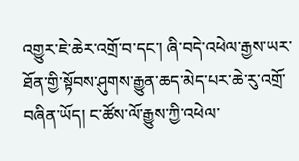འགྱུར་ཇེ་ཆེར་འགྲོ་བ་དང་། ཞི་བདེ་འཕེལ་རྒྱས་ཡར་ཐོན་གྱི་སྟོབས་ཤུགས་རྒྱུན་ཆད་མེད་པར་ཆེ་རུ་འགྲོ་བཞིན་ཡོད། ང་ཚོས་ལོ་རྒྱུས་ཀྱི་འཕེལ་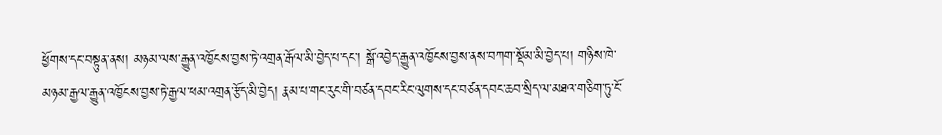ཕྱོགས་དང་བསྟུན་ནས། མཉམ་ལས་རྒྱུན་འཁྱོངས་བྱས་ཏེ་འགྲན་རྒོལ་མི་བྱེད་པ་དང་། སྒོ་འབྱེད་རྒྱུན་འཁྱོངས་བྱས་ནས་བཀག་སྡོམ་མི་བྱེད་པ། གཉིས་ཁེ་མཉམ་རྒྱལ་རྒྱུན་འཁྱོངས་བྱས་ཏེ་རྒྱལ་ཕམ་འགྲན་རྩོད་མི་བྱེད། རྣམ་པ་གང་རུང་གི་བཙན་དབང་རིང་ལུགས་དང་བཙན་དབང་ཆབ་སྲིད་ལ་མཐའ་གཅིག་ཏུ་ངོ་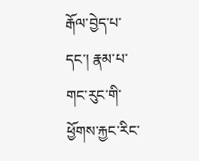རྒོལ་བྱེད་པ་དང་། རྣམ་པ་གང་རུང་གི་ཕྱོགས་རྐྱང་རིང་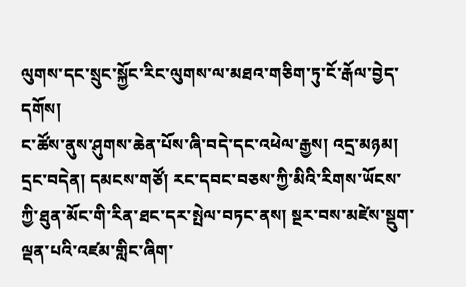ལུགས་དང་སྲུང་སྐྱོང་རིང་ལུགས་ལ་མཐའ་གཅིག་ཏུ་ངོ་རྒོལ་བྱེད་དགོས།
ང་ཚོས་ནུས་ཤུགས་ཆེན་པོས་ཞི་བདེ་དང་འཕེལ་རྒྱས། འདྲ་མཉམ། དྲང་བདེན། དམངས་གཙོ། རང་དབང་བཅས་ཀྱི་མིའི་རིགས་ཡོངས་ཀྱི་ཐུན་མོང་གི་རིན་ཐང་དར་སྤེལ་བཏང་ནས། སྔར་བས་མཛེས་སྡུག་ལྡན་པའི་འཛམ་གླིང་ཞིག་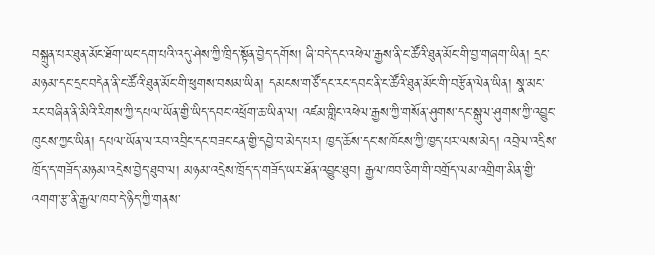བསྐྲུན་པར་ཐུན་མོང་ཐོག་ཡང་དག་པའི་འདུ་ཤེས་ཀྱི་ཁྲིད་སྟོན་བྱེད་དགོས། ཞི་བདེ་དང་འཕེལ་རྒྱས་ནི་ང་ཚོའི་ཐུན་མོང་གི་བྱ་གཞག་ཡིན། དྲང་མཉམ་དང་དྲང་བདེན་ནི་ང་ཚོའི་ཐུན་མོང་གི་ཕུགས་བསམ་ཡིན། དམངས་གཙོ་དང་རང་དབང་ནི་ང་ཚོའི་ཐུན་མོང་གི་བརྩོན་ལེན་ཡིན། སྣ་མང་རང་བཞིན་ནི་མིའི་རིགས་ཀྱི་དཔལ་ཡོན་གྱི་ཡིད་དབང་འཕྲོག་ཆ་ཡིན་ལ། འཛམ་གླིང་འཕེལ་རྒྱས་ཀྱི་གསོན་ཤུགས་དང་སྒུལ་ཤུགས་ཀྱི་འབྱུང་ཁུངས་ཀྱང་ཡིན། དཔལ་ཡོན་ལ་རབ་འབྲིང་དང་བཟང་ངན་གྱི་དབྱེ་བ་མེད་པར། ཁྱད་ཆོས་དང་ས་ཁོངས་ཀྱི་ཁྱད་པར་ལས་མེད། འབྲེལ་འདྲིས་ཁྲོད་ད་གཟོད་མཉམ་འདྲེས་བྱེད་ཐུབ་ལ། མཉམ་འདྲེས་ཁྲོད་ད་གཟོད་ཡར་ཐོན་འབྱུང་ཐུབ། རྒྱལ་ཁབ་ཅིག་གི་བགྲོད་ལམ་འགྲིག་མིན་གྱི་འགག་རྩ་ནི་རྒྱལ་ཁབ་དེ་ཉིད་ཀྱི་གནས་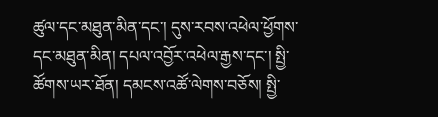ཚུལ་དང་མཐུན་མིན་དང་། དུས་རབས་འཕེལ་ཕྱོགས་དང་མཐུན་མིན། དཔལ་འབྱོར་འཕེལ་རྒྱས་དང་། སྤྱི་ཚོགས་ཡར་ཐོན། དམངས་འཚོ་ལེགས་བཅོས། སྤྱི་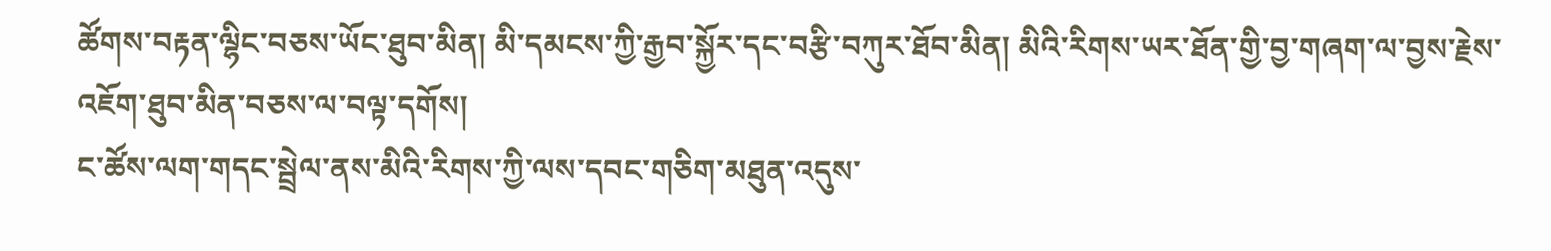ཚོགས་བརྟན་ལྷིང་བཅས་ཡོང་ཐུབ་མིན། མི་དམངས་ཀྱི་རྒྱབ་སྐྱོར་དང་བརྩི་བཀུར་ཐོབ་མིན། མིའི་རིགས་ཡར་ཐོན་གྱི་བྱ་གཞག་ལ་བྱས་རྗེས་འཇོག་ཐུབ་མིན་བཅས་ལ་བལྟ་དགོས།
ང་ཚོས་ལག་གདང་སྦྲེལ་ནས་མིའི་རིགས་ཀྱི་ལས་དབང་གཅིག་མཐུན་འདུས་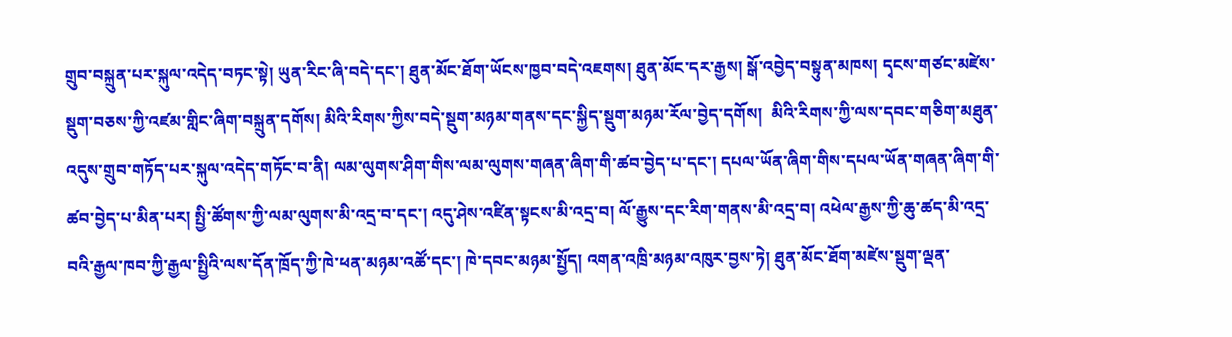གྲུབ་བསྐྲུན་པར་སྐུལ་འདེད་བཏང་སྟེ། ཡུན་རིང་ཞི་བདེ་དང་། ཐུན་མོང་ཐོག་ཡོངས་ཁྱབ་བདེ་འཇགས། ཐུན་མོང་དར་རྒྱས། སྒོ་འབྱེད་བསྟུན་མཁས། དྭངས་གཙང་མཛེས་སྡུག་བཅས་ཀྱི་འཛམ་གླིང་ཞིག་བསྐྲུན་དགོས། མིའི་རིགས་ཀྱིས་བདེ་སྡུག་མཉམ་གནས་དང་སྐྱིད་སྡུག་མཉམ་རོལ་བྱེད་དགོས།  མིའི་རིགས་ཀྱི་ལས་དབང་གཅིག་མཐུན་འདུས་གྲུབ་གཏོད་པར་སྐུལ་འདེད་གཏོང་བ་ནི། ལམ་ལུགས་ཤིག་གིས་ལམ་ལུགས་གཞན་ཞིག་གི་ཚབ་བྱེད་པ་དང་། དཔལ་ཡོན་ཞིག་གིས་དཔལ་ཡོན་གཞན་ཞིག་གི་ཚབ་བྱེད་པ་མིན་པར། སྤྱི་ཚོགས་ཀྱི་ལམ་ལུགས་མི་འདྲ་བ་དང་། འདུ་ཤེས་འཛིན་སྟངས་མི་འདྲ་བ། ལོ་རྒྱུས་དང་རིག་གནས་མི་འདྲ་བ། འཕེལ་རྒྱས་ཀྱི་ཆུ་ཚད་མི་འདྲ་བའི་རྒྱལ་ཁབ་ཀྱི་རྒྱལ་སྤྱིའི་ལས་དོན་ཁྲོད་ཀྱི་ཁེ་ཕན་མཉམ་འཚོ་དང་། ཁེ་དབང་མཉམ་སྤྱོད། འགན་འཁྲི་མཉམ་འཁུར་བྱས་ཏེ། ཐུན་མོང་ཐོག་མཛེས་སྡུག་ལྡན་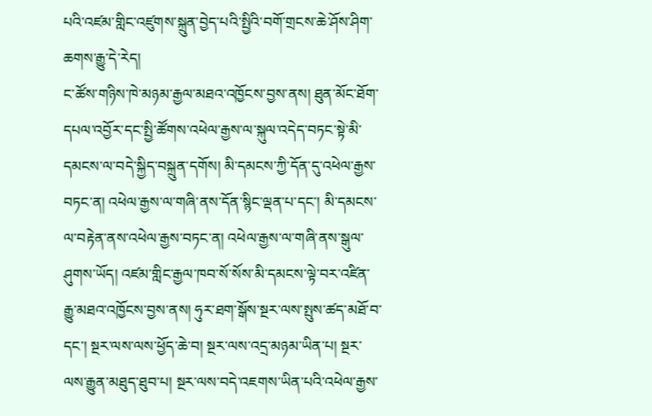པའི་འཛམ་གླིང་འཛུགས་སྐྲུན་བྱེད་པའི་སྤྱིའི་བགོ་གྲངས་ཆེ་ཤོས་ཤིག་ཆགས་རྒྱུ་དེ་རེད།
ང་ཚོས་གཉིས་ཁེ་མཉམ་རྒྱལ་མཐའ་འཁྱོངས་བྱས་ནས། ཐུན་མོང་ཐོག་དཔལ་འབྱོར་དང་སྤྱི་ཚོགས་འཕེལ་རྒྱས་ལ་སྐུལ་འདེད་བཏང་སྟེ་མི་དམངས་ལ་བདེ་སྐྱིད་བསྐྲུན་དགོས། མི་དམངས་ཀྱི་དོན་དུ་འཕེལ་རྒྱས་བཏང་ན། འཕེལ་རྒྱས་ལ་གཞི་ནས་དོན་སྙིང་ལྡན་པ་དང་། མི་དམངས་ལ་བརྟེན་ནས་འཕེལ་རྒྱས་བཏང་ན། འཕེལ་རྒྱས་ལ་གཞི་ནས་སྒུལ་ཤུགས་ཡོད། འཛམ་གླིང་རྒྱལ་ཁབ་སོ་སོས་མི་དམངས་ལྟེ་བར་འཛིན་རྒྱུ་མཐའ་འཁྱོངས་བྱས་ནས། ཧུར་ཐག་སྒོས་སྔར་ལས་སྤུས་ཚད་མཐོ་བ་དང་། སྔར་ལས་ལས་ཕྱོད་ཆེ་བ། སྔར་ལས་འདྲ་མཉམ་ཡིན་པ། སྔར་ལས་རྒྱུན་མཐུད་ཐུབ་པ། སྔར་ལས་བདེ་འཇགས་ཡིན་པའི་འཕེལ་རྒྱས་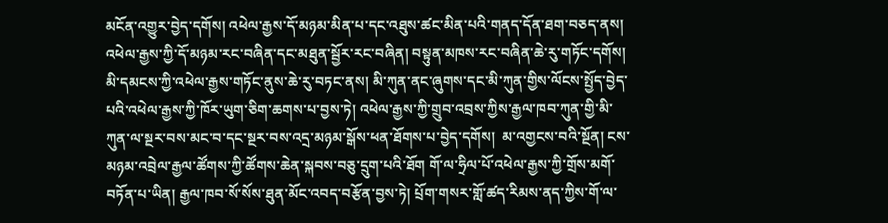མངོན་འགྱུར་བྱེད་དགོས། འཕེལ་རྒྱས་དོ་མཉམ་མིན་པ་དང་འཐུས་ཚང་མིན་པའི་གནད་དོན་ཐག་བཅད་ནས། འཕེལ་རྒྱས་ཀྱི་དོ་མཉམ་རང་བཞིན་དང་མཐུན་སྦྱོར་རང་བཞིན། བསྟུན་མཁས་རང་བཞིན་ཆེ་རུ་གཏོང་དགོས། མི་དམངས་ཀྱི་འཕེལ་རྒྱས་གཏོང་ནུས་ཆེ་རུ་བཏང་ནས། མི་ཀུན་ནང་ཞུགས་དང་མི་ཀུན་གྱིས་ལོངས་སྤྱོད་བྱེད་པའི་འཕེལ་རྒྱས་ཀྱི་ཁོར་ཡུག་ཅིག་ཆགས་པ་བྱས་ཏེ། འཕེལ་རྒྱས་ཀྱི་གྲུབ་འབྲས་ཀྱིས་རྒྱལ་ཁབ་ཀུན་གྱི་མི་ཀུན་ལ་སྔར་བས་མང་བ་དང་སྔར་བས་འདྲ་མཉམ་སྒོས་ཕན་ཐོགས་པ་བྱེད་དགོས།  མ་འགྱངས་བའི་སྔོན། ངས་མཉམ་འབྲེལ་རྒྱལ་ཚོགས་ཀྱི་ཚོགས་ཆེན་སྐབས་བཅུ་དྲུག་པའི་ཐོག གོ་ལ་ཧྲིལ་པོ་འཕེལ་རྒྱས་ཀྱི་གྲོས་མགོ་བཏོན་པ་ཡིན། རྒྱལ་ཁབ་སོ་སོས་ཐུན་མོང་འབད་བརྩོན་བྱས་ཏེ། པྲོག་གསར་གློ་ཚད་རིམས་ནད་ཀྱིས་གོ་ལ་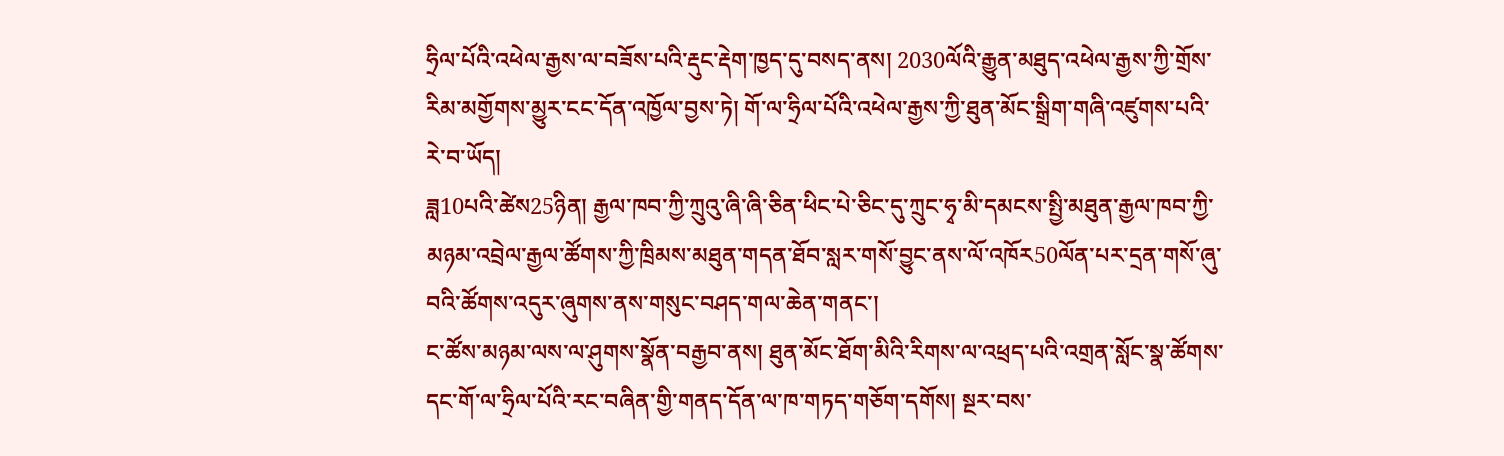ཧྲིལ་པོའི་འཕེལ་རྒྱས་ལ་བཟོས་པའི་རྡུང་རྡེག་ཁྱད་དུ་བསད་ནས། 2030ལོའི་རྒྱུན་མཐུད་འཕེལ་རྒྱས་ཀྱི་གྲོས་རིམ་མགྱོགས་མྱུར་ངང་དོན་འཁྱོལ་བྱས་ཏེ། གོ་ལ་ཧྲིལ་པོའི་འཕེལ་རྒྱས་ཀྱི་ཐུན་མོང་སྒྲིག་གཞི་འཛུགས་པའི་རེ་བ་ཡོད།
ཟླ10པའི་ཚེས25ཉིན། རྒྱལ་ཁབ་ཀྱི་ཀྲུའུ་ཞི་ཞི་ཅིན་ཕིང་པེ་ཅིང་དུ་ཀྲུང་ཧྭ་མི་དམངས་སྤྱི་མཐུན་རྒྱལ་ཁབ་ཀྱི་མཉམ་འབྲེལ་རྒྱལ་ཚོགས་ཀྱི་ཁྲིམས་མཐུན་གདན་ཐོབ་སླར་གསོ་བྱུང་ནས་ལོ་འཁོར50ལོན་པར་དྲན་གསོ་ཞུ་བའི་ཚོགས་འདུར་ཞུགས་ནས་གསུང་བཤད་གལ་ཆེན་གནང་།
ང་ཚོས་མཉམ་ལས་ལ་ཤུགས་སྣོན་བརྒྱབ་ནས། ཐུན་མོང་ཐོག་མིའི་རིགས་ལ་འཕྲད་པའི་འགྲན་སློང་སྣ་ཚོགས་དང་གོ་ལ་ཧྲིལ་པོའི་རང་བཞིན་གྱི་གནད་དོན་ལ་ཁ་གཏད་གཅོག་དགོས། སྔར་བས་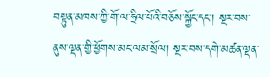བསྟུན་མཁས་ཀྱི་གོ་ལ་ཧྲིལ་པོའི་བཅོས་སྐྱོང་དང་། སྔར་བས་ནུས་ལྡན་གྱི་ཕྱོགས་མང་ལམ་སྲོལ། སྔར་བས་དགེ་མཚན་ལྡན་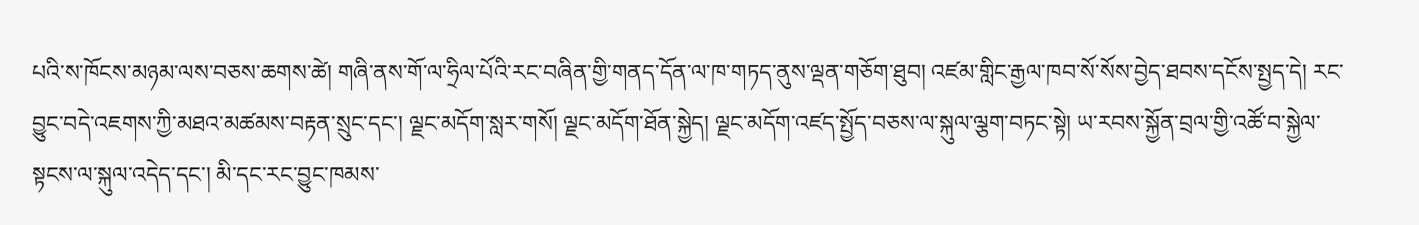པའི་ས་ཁོངས་མཉམ་ལས་བཅས་ཆགས་ཚེ། གཞི་ནས་གོ་ལ་ཧྲིལ་པོའི་རང་བཞིན་གྱི་གནད་དོན་ལ་ཁ་གཏད་ནུས་ལྡན་གཅོག་ཐུབ། འཛམ་གླིང་རྒྱལ་ཁབ་སོ་སོས་བྱེད་ཐབས་དངོས་སྤྱད་དེ། རང་བྱུང་བདེ་འཇགས་ཀྱི་མཐའ་མཚམས་བརྟན་སྲུང་དང་། ལྗང་མདོག་སླར་གསོ། ལྗང་མདོག་ཐོན་སྐྱེད། ལྗང་མདོག་འཛད་སྤྱོད་བཅས་ལ་སྐུལ་ལྕག་བཏང་སྟེ། ཡ་རབས་སྐྱོན་བྲལ་གྱི་འཚོ་བ་སྐྱེལ་སྟངས་ལ་སྐུལ་འདེད་དང་། མི་དང་རང་བྱུང་ཁམས་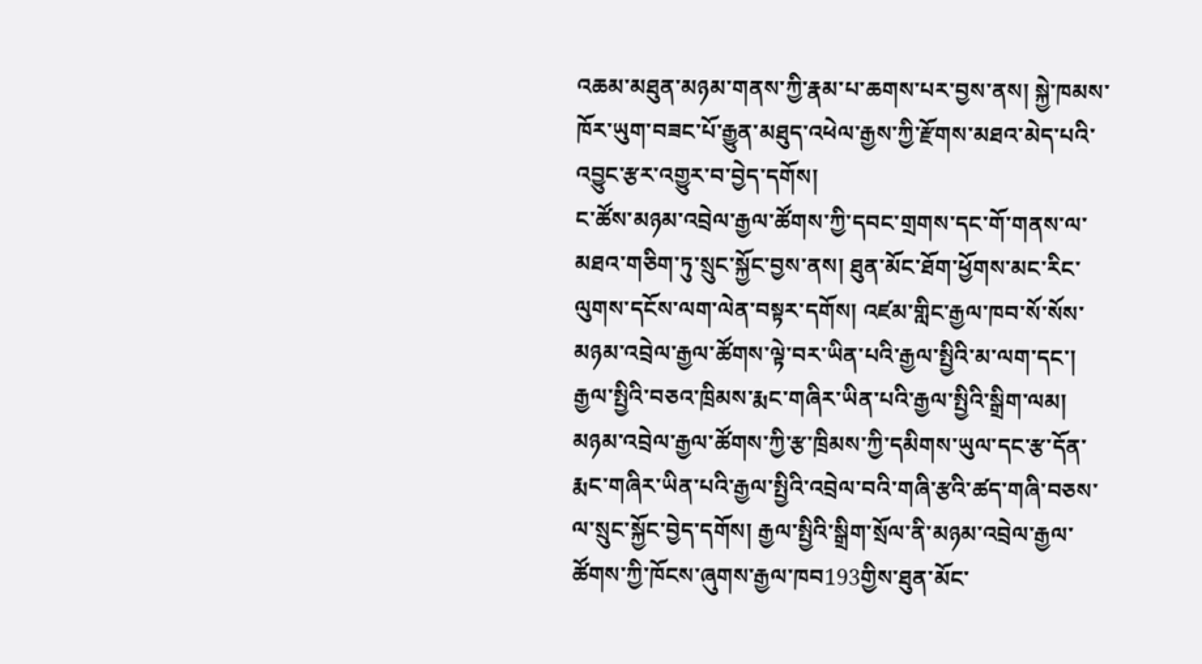འཆམ་མཐུན་མཉམ་གནས་ཀྱི་རྣམ་པ་ཆགས་པར་བྱས་ནས། སྐྱེ་ཁམས་ཁོར་ཡུག་བཟང་པོ་རྒྱུན་མཐུད་འཕེལ་རྒྱས་ཀྱི་རྫོགས་མཐའ་མེད་པའི་འབྱུང་རྩར་འགྱུར་བ་བྱེད་དགོས།
ང་ཚོས་མཉམ་འབྲེལ་རྒྱལ་ཚོགས་ཀྱི་དབང་གྲགས་དང་གོ་གནས་ལ་མཐའ་གཅིག་ཏུ་སྲུང་སྐྱོང་བྱས་ནས། ཐུན་མོང་ཐོག་ཕྱོགས་མང་རིང་ལུགས་དངོས་ལག་ལེན་བསྟར་དགོས། འཛམ་གླིང་རྒྱལ་ཁབ་སོ་སོས་མཉམ་འབྲེལ་རྒྱལ་ཚོགས་ལྟེ་བར་ཡིན་པའི་རྒྱལ་སྤྱིའི་མ་ལག་དང་། རྒྱལ་སྤྱིའི་བཅའ་ཁྲིམས་རྨང་གཞིར་ཡིན་པའི་རྒྱལ་སྤྱིའི་སྒྲིག་ལམ། མཉམ་འབྲེལ་རྒྱལ་ཚོགས་ཀྱི་རྩ་ཁྲིམས་ཀྱི་དམིགས་ཡུལ་དང་རྩ་དོན་རྨང་གཞིར་ཡིན་པའི་རྒྱལ་སྤྱིའི་འབྲེལ་བའི་གཞི་རྩའི་ཚད་གཞི་བཅས་ལ་སྲུང་སྐྱོང་བྱེད་དགོས། རྒྱལ་སྤྱིའི་སྒྲིག་སྲོལ་ནི་མཉམ་འབྲེལ་རྒྱལ་ཚོགས་ཀྱི་ཁོངས་ཞུགས་རྒྱལ་ཁབ193གྱིས་ཐུན་མོང་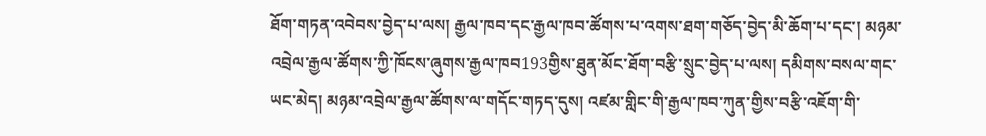ཐོག་གཏན་འབེབས་བྱེད་པ་ལས། རྒྱལ་ཁབ་དང་རྒྱལ་ཁབ་ཚོགས་པ་འགས་ཐག་གཅོད་བྱེད་མི་ཆོག་པ་དང་། མཉམ་འབྲེལ་རྒྱལ་ཚོགས་ཀྱི་ཁོངས་ཞུགས་རྒྱལ་ཁབ193གྱིས་ཐུན་མོང་ཐོག་བརྩི་སྲུང་བྱེད་པ་ལས། དམིགས་བསལ་གང་ཡང་མེད། མཉམ་འབྲེལ་རྒྱལ་ཚོགས་ལ་གདོང་གཏད་དུས། འཛམ་གླིང་གི་རྒྱལ་ཁབ་ཀུན་གྱིས་བརྩི་འཇོག་གི་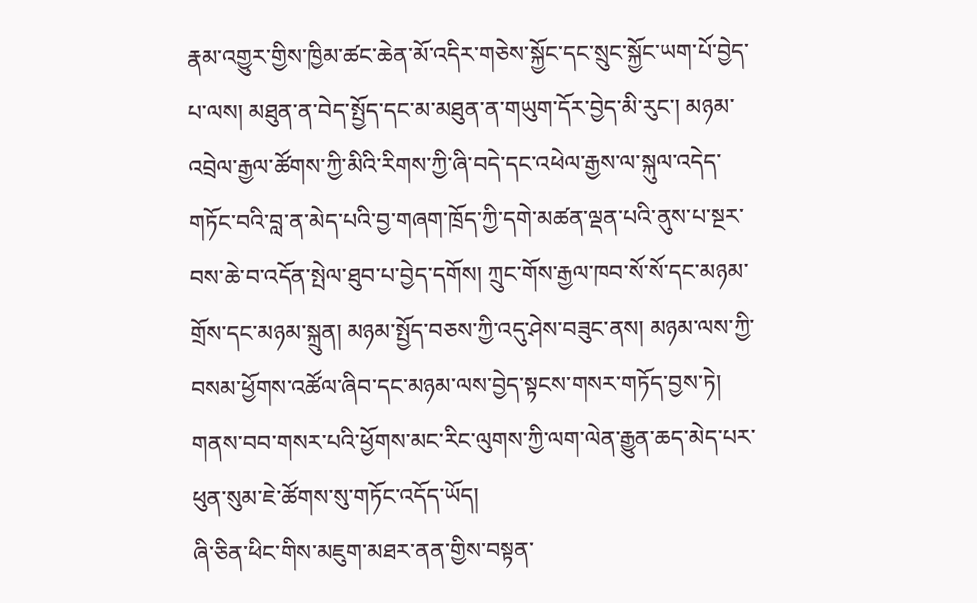རྣམ་འགྱུར་གྱིས་ཁྱིམ་ཚང་ཆེན་མོ་འདིར་གཅེས་སྐྱོང་དང་སྲུང་སྐྱོང་ཡག་པོ་བྱེད་པ་ལས། མཐུན་ན་བེད་སྤྱོད་དང་མ་མཐུན་ན་གཡུག་དོར་བྱེད་མི་རུང་། མཉམ་འབྲེལ་རྒྱལ་ཚོགས་ཀྱི་མིའི་རིགས་ཀྱི་ཞི་བདེ་དང་འཕེལ་རྒྱས་ལ་སྐུལ་འདེད་གཏོང་བའི་བླ་ན་མེད་པའི་བྱ་གཞག་ཁྲོད་ཀྱི་དགེ་མཚན་ལྡན་པའི་ནུས་པ་སྔར་བས་ཆེ་བ་འདོན་སྤེལ་ཐུབ་པ་བྱེད་དགོས། ཀྲུང་གོས་རྒྱལ་ཁབ་སོ་སོ་དང་མཉམ་གྲོས་དང་མཉམ་སྐྲུན། མཉམ་སྤྱོད་བཅས་ཀྱི་འདུ་ཤེས་བཟུང་ནས། མཉམ་ལས་ཀྱི་བསམ་ཕྱོགས་འཚོལ་ཞིབ་དང་མཉམ་ལས་བྱེད་སྟངས་གསར་གཏོད་བྱས་ཏེ། གནས་བབ་གསར་པའི་ཕྱོགས་མང་རིང་ལུགས་ཀྱི་ལག་ལེན་རྒྱུན་ཆད་མེད་པར་ཕུན་སུམ་ཇེ་ཚོགས་སུ་གཏོང་འདོད་ཡོད།
ཞི་ཅིན་ཕིང་གིས་མཇུག་མཐར་ནན་གྱིས་བསྟན་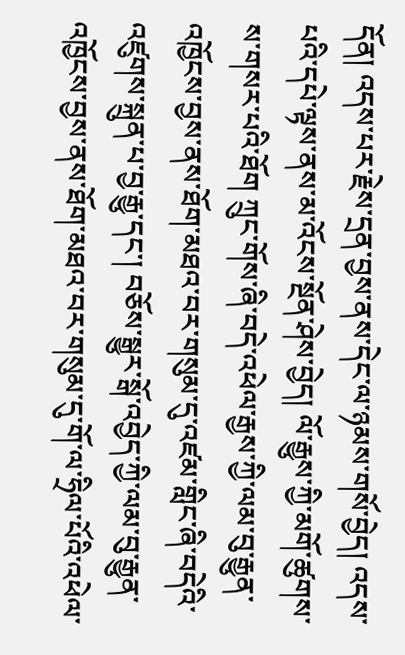དོན། འདས་པར་རྗེས་དྲན་བྱས་ནས་དེང་ལ་ཉམས་གསོ་བྱེད། འདས་པའི་དཔེ་ལྟས་ནས་མ་འོངས་སྔོན་ཤེས་བྱེད། ལོ་རྒྱུས་ཀྱི་མགོ་ཚུགས་ས་གསར་པའི་ཐོག ཀྲུང་གོས་ཞི་བདེ་འཕེལ་རྒྱས་ཀྱི་ལམ་བུ་རྒྱུན་འཁྱོངས་བྱས་ནས་ཐོག་མཐའ་བར་གསུམ་དུ་འཛམ་གླིང་ཞི་བདེའི་འཛུགས་སྐྲུན་པ་བྱ་རྒྱུ་དང་། བཅོས་སྒྱུར་སྒོ་འབྱེད་ཀྱི་ལམ་བུ་རྒྱུན་འཁྱོངས་བྱས་ནས་ཐོག་མཐའ་བར་གསུམ་དུ་གོ་ལ་ཧྲིལ་པོའི་འཕེལ་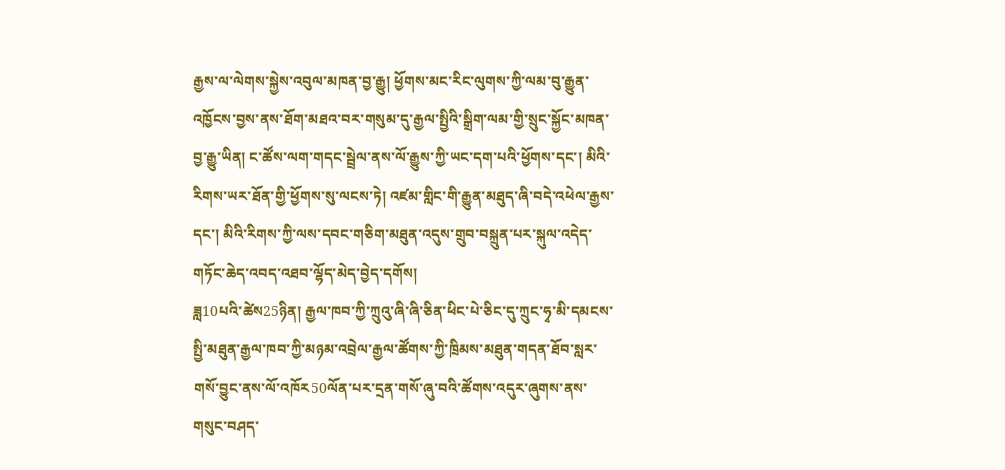རྒྱས་ལ་ལེགས་སྐྱེས་འབུལ་མཁན་བྱ་རྒྱུ། ཕྱོགས་མང་རིང་ལུགས་ཀྱི་ལམ་བུ་རྒྱུན་འཁྱོངས་བྱས་ནས་ཐོག་མཐའ་བར་གསུམ་དུ་རྒྱལ་སྤྱིའི་སྒྲིག་ལམ་གྱི་སྲུང་སྐྱོང་མཁན་བྱ་རྒྱུ་ཡིན། ང་ཚོས་ལག་གདང་སྦྲེལ་ནས་ལོ་རྒྱུས་ཀྱི་ཡང་དག་པའི་ཕྱོགས་དང་། མིའི་རིགས་ཡར་ཐོན་གྱི་ཕྱོགས་སུ་ལངས་ཏེ། འཛམ་གླིང་གི་རྒྱུན་མཐུད་ཞི་བདེ་འཕེལ་རྒྱས་དང་། མིའི་རིགས་ཀྱི་ལས་དབང་གཅིག་མཐུན་འདུས་གྲུབ་བསྐྲུན་པར་སྐུལ་འདེད་གཏོང་ཆེད་འབད་འཐབ་ལྷོད་མེད་བྱེད་དགོས།
ཟླ10པའི་ཚེས25ཉིན། རྒྱལ་ཁབ་ཀྱི་ཀྲུའུ་ཞི་ཞི་ཅིན་ཕིང་པེ་ཅིང་དུ་ཀྲུང་ཧྭ་མི་དམངས་སྤྱི་མཐུན་རྒྱལ་ཁབ་ཀྱི་མཉམ་འབྲེལ་རྒྱལ་ཚོགས་ཀྱི་ཁྲིམས་མཐུན་གདན་ཐོབ་སླར་གསོ་བྱུང་ནས་ལོ་འཁོར50ལོན་པར་དྲན་གསོ་ཞུ་བའི་ཚོགས་འདུར་ཞུགས་ནས་གསུང་བཤད་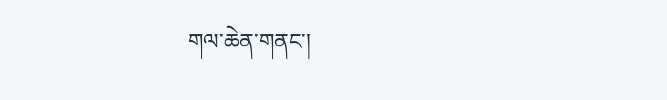གལ་ཆེན་གནང་།